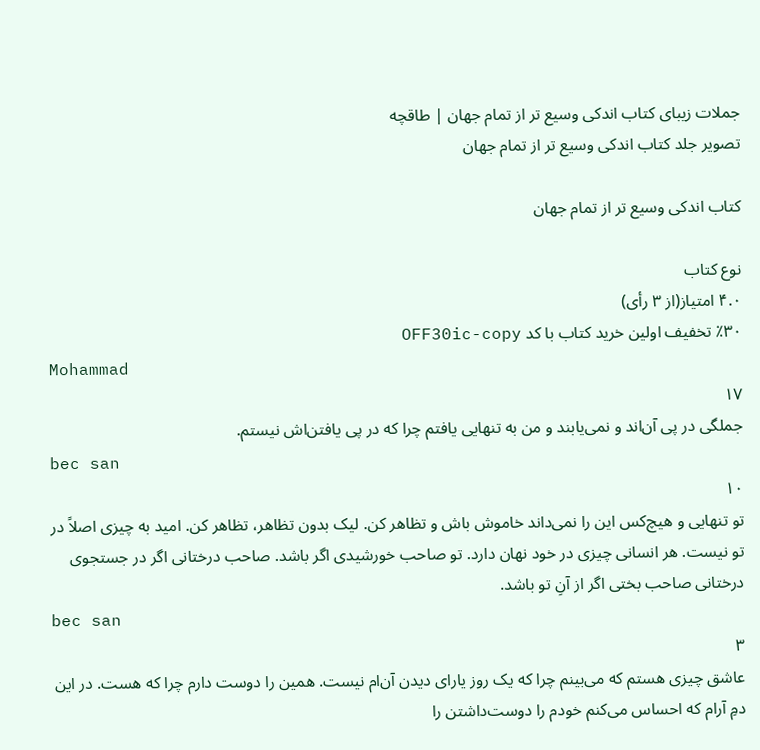جملات زیبای کتاب اندکی وسیع تر از تمام جهان | طاقچه
تصویر جلد کتاب اندکی وسیع تر از تمام جهان

کتاب اندکی وسیع تر از تمام جهان

نوع کتاب
۴.۰ امتیاز(از ۳ رأی)
٪۳۰ تخفیف اولین خرید کتاب با کد OFF30ic-copy
Mohammad
۱۷
جملگی در پی آن‌اند و نمی‌یابند و من به تنهایی یافتم چرا که در پی یافتن‌اش نیستم.
bec san
۱۰
تو تنهایی و هیچ‌کس این را نمی‌داند خاموش باش و تظاهر کن. لیک بدون تظاهر، تظاهر کن. امید به چیزی اصلاً در تو نیست. هر انسانی چیزی در خود نهان دارد. تو صاحب خورشیدی اگر باشد. صاحب درختانی اگر در جستجوی درختانی صاحب بختی اگر از آنِ تو باشد.
bec san
۳
عاشق چیزی هستم که می‌بینم چرا که یک روز یارای دیدن آن‌ام نیست. همین را دوست دارم چرا که هست. در این دمِ آرام که احساس می‌کنم خودم را دوست‌داشتن را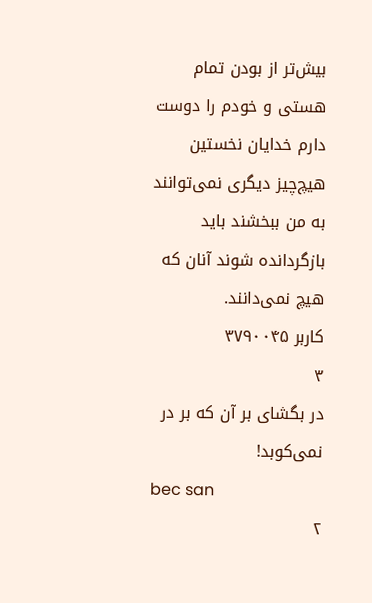بیش‌تر از بودن تمام هستی و خودم را دوست دارم خدایان نخستین هیچ‌چیز دیگری نمی‌توانند به من ببخشند باید بازگردانده شوند آنان که هیچ نمی‌دانند.
کاربر ۳۷۹۰۰۴۵
۳
در بگشای بر آن که بر در نمی‌کوبد!
bec san
۲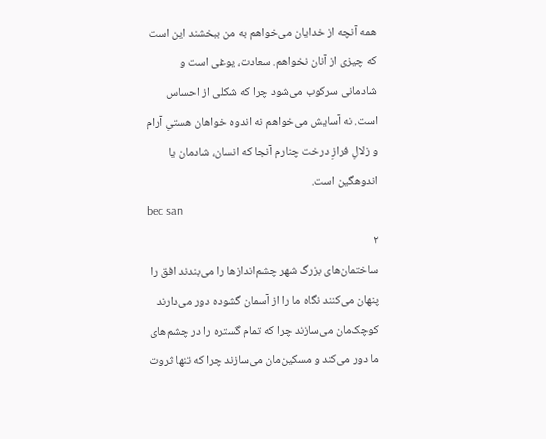همه آنچه از خدایان می‌خواهم به من ببخشند این است که چیزی از آنان نخواهم. سعادت، یوغی است و شادمانی سرکوب می‌شود چرا که شکلی از احساس است. نه آسایش می‌خواهم نه اندوه خواهان هستیِ آرام و زلالِ فرازِ درخت چنارم آنجا که انسان، شادمان یا اندوهگین است.
bec san
۲
ساختمان‌های بزرگ شهر چشم‌اندازها را می‌بندند افق را پنهان می‌کنند نگاه ما را از آسمان گشوده دور می‌دارند کوچک‌مان می‌سازند چرا که تمام گستره را در چشم‌های ما دور می‌کند و مسکین‌مان می‌سازند چرا که تنها ثروت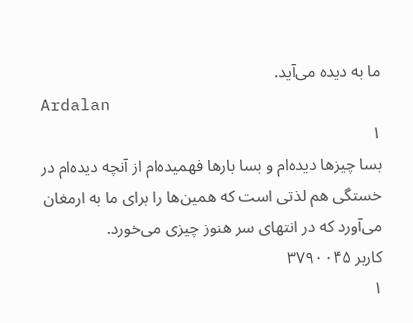ما به دیده می‌آید.
Ardalan
۱
بسا چیزها دیده‌ام و بسا بارها فهمیده‌ام از آنچه دیده‌ام در خستگی هم لذتی است که همین‌ها را برای ما به ارمغان می‌آورد که در انتهای سر هنوز چیزی می‌خورد.
کاربر ۳۷۹۰۰۴۵
۱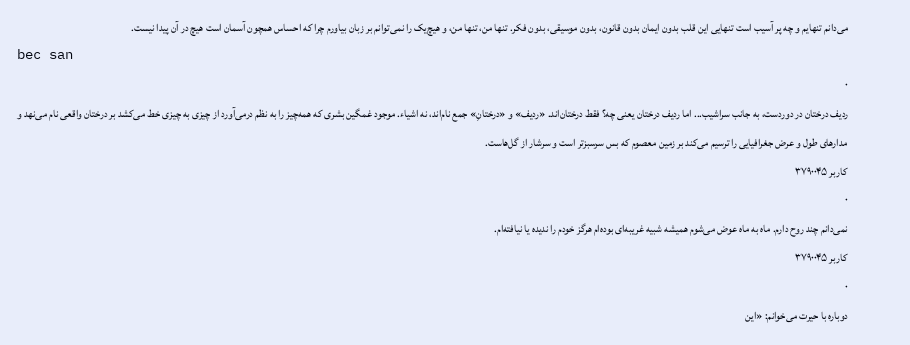می‌دانم تنهایم و چه پر آسیب است تنهایی این قلب بدون ایمان بدون قانون، بدون موسیقی، بدون فکر. تنها من، تنها من، و هیچ‌یک را نمی‌توانم بر زبان بیاورم چرا که احساس همچون آسمان است هیچ در آن پیدا نیست.
bec san
۰
ردیف درختان در دوردست، به جانب سراشیب... اما ردیف درختان یعنی چه؟ فقط درختان‌اند. «ردیف» و «درختانِ» جمع نام‌اند، نه اشیاء. موجود غمگین بشری که همه‌چیز را به نظم درمی‌آورد از چیزی به چیزی خط می‌کشد بر درختان واقعی نام می‌نهد و مدارهای طول و عرض جغرافیایی را ترسیم می‌کند بر زمین معصوم که بس سرسبزتر است و سرشار از گل‌هاست.
کاربر ۳۷۹۰۰۴۵
۰
نمی‌دانم چند روح دارم. ماه به ماه عوض می‌شوم همیشه شبیه غریبه‌ای بوده‌ام هرگز خودم را ندیده یا نیافته‌ام.
کاربر ۳۷۹۰۰۴۵
۰
دوباره با حیرت می‌خوانم: «این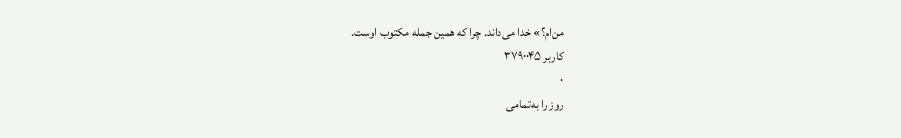من‌ام؟» خدا می‌داند. چرا که همین جمله مکتوب اوست.
کاربر ۳۷۹۰۰۴۵
۰
روز را به‌تمامی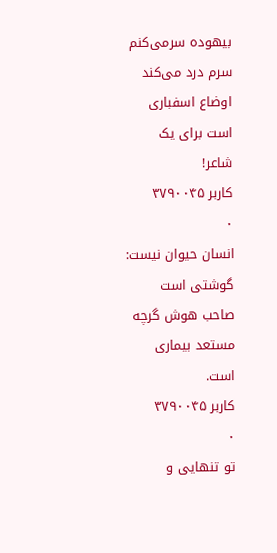بیهوده سرمی‌کنم سرم درد می‌کند اوضاع اسفباری است برای یک شاعر!
کاربر ۳۷۹۰۰۴۵
۰
انسان حیوان نیست: گوشتی است صاحب هوش گرچه مستعد بیماری است.
کاربر ۳۷۹۰۰۴۵
۰
تو تنهایی و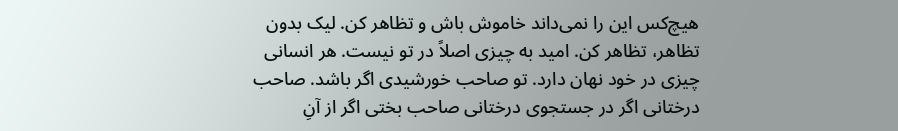هیچ‌کس این را نمی‌داند خاموش باش و تظاهر کن. لیک بدون تظاهر، تظاهر کن. امید به چیزی اصلاً در تو نیست. هر انسانی چیزی در خود نهان دارد. تو صاحب خورشیدی اگر باشد. صاحب درختانی اگر در جستجوی درختانی صاحب بختی اگر از آنِ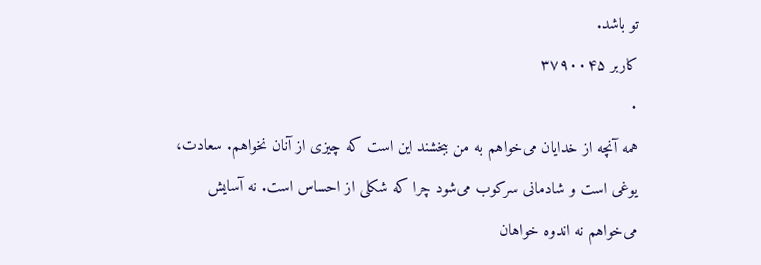تو باشد.
کاربر ۳۷۹۰۰۴۵
۰
همه آنچه از خدایان می‌خواهم به من ببخشند این است که چیزی از آنان نخواهم. سعادت، یوغی است و شادمانی سرکوب می‌شود چرا که شکلی از احساس است. نه آسایش می‌خواهم نه اندوه خواهان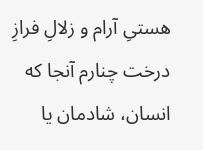هستیِ آرام و زلالِ فرازِ درخت چنارم آنجا که انسان، شادمان یا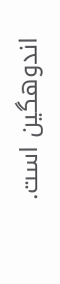اندوهگین است.